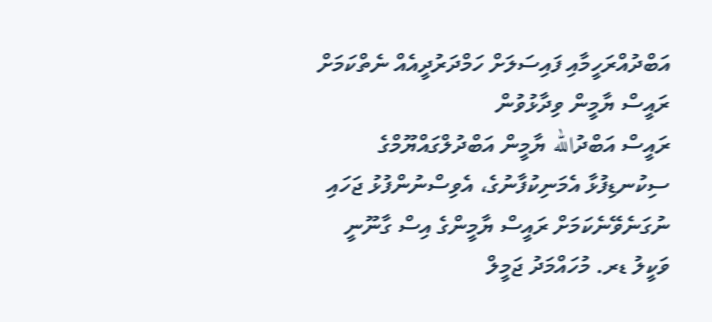އަބްދުއްރަހީމާއި ފައިސަލަށް ހަމްދަރުދީއެއް ނެތްކަމަށް ރައީސް ޔާމީން ވިދާޅުވުން
ރައީސް އަބްދުالله ޔާމީން އަބްދުލްގައްޔޫމްގެ ސިކުނޑިފުޅާ އެމަނިކުފާނުގެ، އެވިސްނުންފުޅު ޖަހައި ނުގަނެވޭނެކަމަށް ރައީސް ޔާމީންގެ އިސް ގާނޫނީ ވަކީލު ޑރ. މުހައްމަދު ޖަމީލް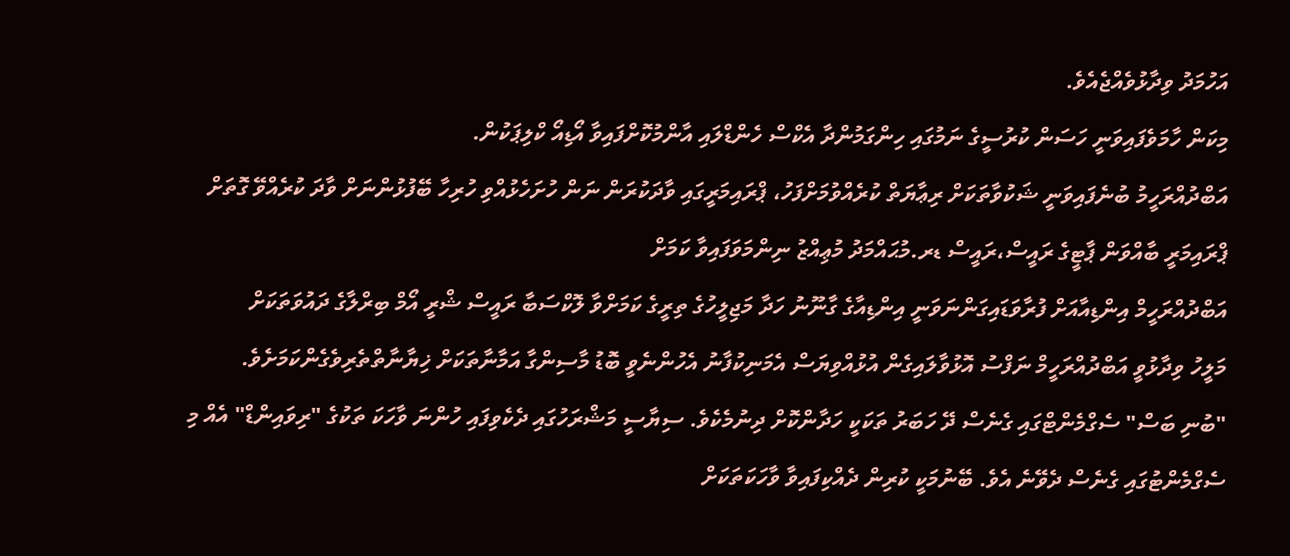އަހުމަދު ވިދާޅުވެއްޖެއެވެ.
މިކަން ހާމަވެފައިވަނީ ހަސަން ކުރުސީގެ ނަމުގައި ހިންގަމުންދާ އެކްސް ހެންޑްލައި އާންމުކޮށްފައިވާ އޯޑިއޯ ކްލިޕަކުން.
އަބްދުއްރަހީމު ބުނެފައިވަނީ ޝަކުވާތަކަށް ރިޢާޔަތް ކުރެއްވުމަށްފަހު، ޕްރައިމަރީގައި ވާދަކުރަން ނަން ހުށަހެޅުއްވި ހުރިހާ ބޭފުޅުންނަށް ވާދަ ކުރެއްވޭ ގޮތަށް ޕްރައިމަރީ ބާއްވަން ޕާޓީގެ ރައީސް،ރައީސް ޑރ.މުޙައްމަދު މުޢިއްޒު ނިންމަވަފައިވާ ކަމަށް
އަބްދުއްރަހީމް އިންޑިއާއަށް ފުރާވަޑައިގަންނަވަނީ އިންޑިއާގެ ގާނޫނު ހަދާ މަޖިލީހުގެ ތިރީގެ ކަމަށްވާ ލޮކްސަބާ ރައީސް ޝްރީ އޯމް ބިރްލާގެ ދައުވަތަކަށް
މަލީހު ވިދާޅުވީ އަބްދުއްރަހީމް ނަފްސު އޮޅުވާލައިގެން އުޅުއްވިޔަސް އެމަނިކުފާނު އެހުންނެވީ ބޮޑު މާސިންގާ އަމާނާތަކަށް ޚިޔާނާތްތެރިވެގެންކަމަށެވެ.
"ބުނި ބަސް" ސެގްމެންޓްގައި ގެނެސް ދޭ ހަބަރު ތަކަކީ ހަދާންކޮށް ދިނުމެކެވެ. ސިޔާސީ މަޝްރަހުގައި ދެކެވިފައި ހުންނަ ވާހަކަ ތަކުގެ "ރިވައިންޑް" އެއް މި ސެގްމެންޓުގައި ގެނެސް ދެވޭނެ އެވެ. ބޭނުމަކީ ކުރިން ދެއްކިފައިވާ ވާހަކަތަކަށް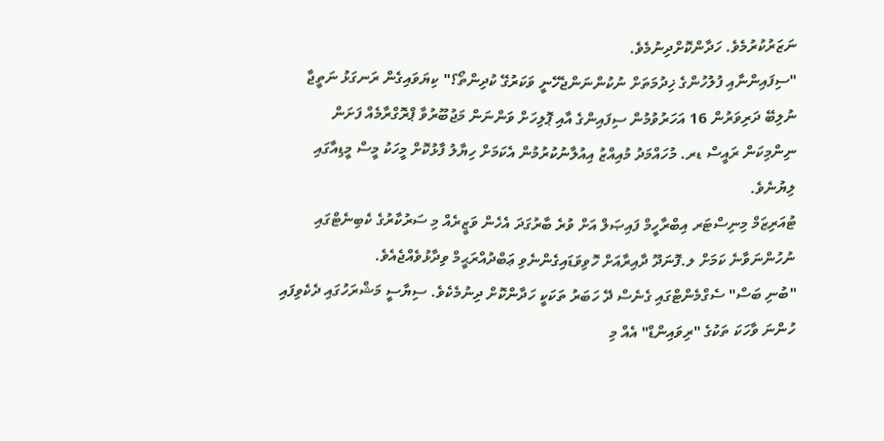ނަޒަރުކުރުމެވެ. ހަދާންކޮށްދިނުމެވެ.
"ސިފައިންނާއި ފުލުހުންގެ ޚިދުމަތަށް ނުކުންނަންޖެހޭނީ ވަކަރުގޭ ކުދިންތޯ؟" ކިޔަވައިގެން ރަނގަޅު ނަތީޖާ ނުލިބޭ ދަރިވަރުން 16 އަހަރުވުމުން ސިފައިންގެ އާއި ޕޮލިހަށް ވަންނަން މަޖުބޫރުވާ ޕްރޮގްރާމެއް ފަށަން ނިންމިކަން ރައީސް ޑރ. މުހައްމަދު މުއިއްޒު އިއުލާނުކުރުމުން އެކަމަށް ހިޔާލު ފާޅުކޮށް މީހަކު މީސް މީޑިއާގައި ލިޔުނެވެ.
ޓުއަރިޒަމް މިނިސްޓަރ އިބްރާހީމް ފައިޞަލް އަށް ވުރެ ބާރުގަދަ އެހެން ވަޒީރެއް މި ސަރުކާރުގެ ކެބިނެޓްގައި ނުހުންނަވާނެ ކަމަށް ލ.ފޮނަދޫ ދާއިރާއަށް ހޮވިވަޑައިގެންނެވި ޢަބްދުއްރަޙީމް ވިދާޅުވެއްޖެއެވެ.
"ބުނި ބަސް" ސެގްމެންޓްގައި ގެނެސް ދޭ ހަބަރު ތަކަކީ ހަދާންކޮށް ދިނުމެކެވެ. ސިޔާސީ މަޝްރަހުގައި ދެކެވިފައި ހުންނަ ވާހަކަ ތަކުގެ "ރިވައިންޑް" އެއް މި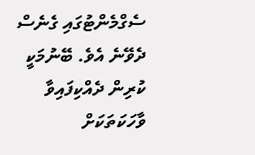ސެގްމެންޓުގައި ގެނެސް ދެވޭނެ އެވެ. ބޭނުމަކީ ކުރިން ދެއްކިފައިވާ ވާހަކަތަކަށް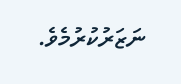ނަޒަރުކުރުމެވެ.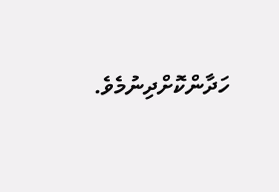ހަދާންކޮށްދިނުމެވެ.